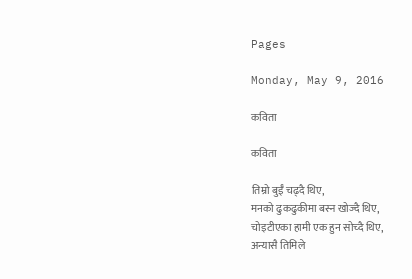Pages

Monday, May 9, 2016

कविता

कविता

तिम्रो बुईँ चढ्दै थिए,
मनको ढुकढुकीमा बस्न खोज्दै थिए,
चोइटीएका हामी एक हुन सोच्दै थिए,
अन्यासै तिमिले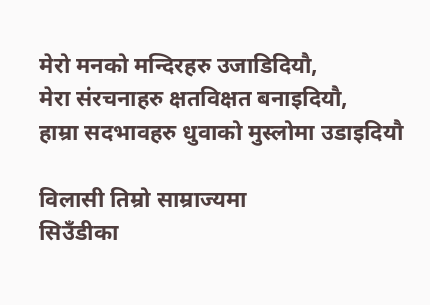मेरो मनको मन्दिरहरु उजाडिदियौ,
मेरा संरचनाहरु क्षतविक्षत बनाइदियौ,
हाम्रा सदभावहरु धुवाको मुस्लोमा उडाइदियौ

विलासी तिम्रो साम्राज्यमा
सिउँडीका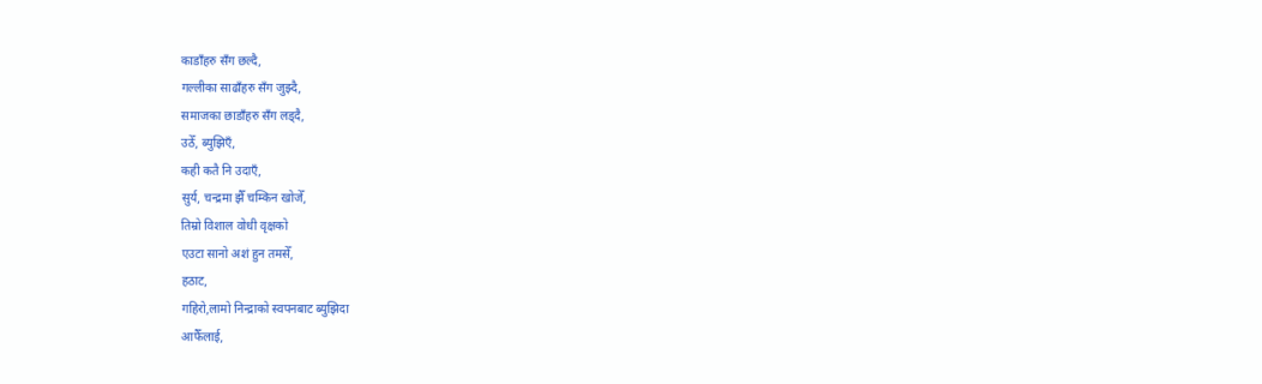काडाँहरु सँग छल्दै,
गल्लीका साढाँहरु सँग जुझ्दै,
समाजका छाडाँहरु सँग लड्दै,
उठेँ, ब्युझिएँ,
कही कतै नि उदाएँ,
सुर्य, चन्द्रमा झैँ चम्किन खोजेँ,
तिम्रो विशाल वोधी वृक्षको
एउटा सानो अशं हुन तमसेँ,
हठाट,
गहिरो,लामो निन्द्राको स्वपनबाट ब्युझिदा
आफैँलाई,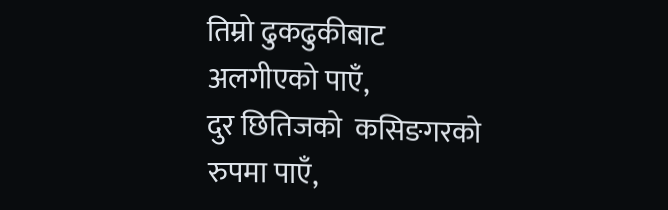तिम्रो ढुकढुकीबाट अलगीएको पाएँ,
दुर छितिजको  कसिङगरको रुपमा पाएँ,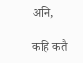अनि,

कहि कतै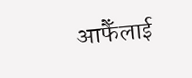आफैँलाई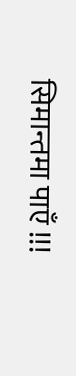सिमान्तमा पाएँ !!!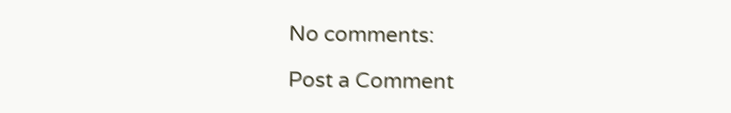No comments:

Post a Comment